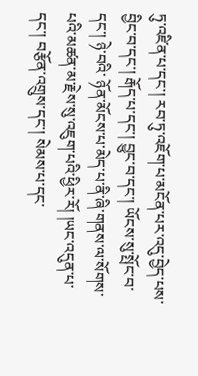ཏུ་འཛིན་པ་དང་། རབ་ཏུ་འཇོག་པ་མངོན་པར་འདུ་བྱེད་པས་བྱིང་བ་དང་། རྒོད་པ་དང་། བྱུང་བ་དང་། ཡོངས་སུ་སྤོང་བ་དང་། ཉེ་བའི་ ཉོན་མོངས་པ་མེད་པ་ནི་ཞི་གནས་ལ་སོགས་པའི་མཚན་མ་རྗེས་སུ་འཇུག་པའི་ཕྱིར་རོ། །ཡང་འདུན་པ་དང་། བརྩོན་འགྲུས་དང་། སེམས་པ་དང་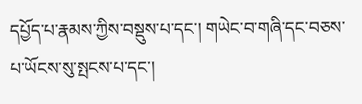དཔྱོད་པ་རྣམས་ཀྱིས་བསྡུས་པ་དང་། གཡེང་བ་གཞི་དང་བཅས་པ་ཡོངས་སུ་སྤངས་པ་དང་།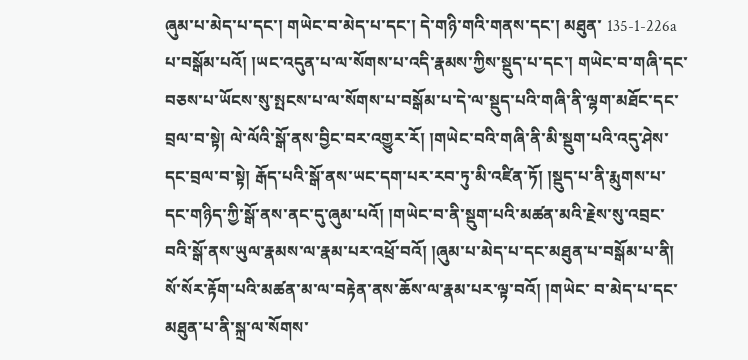ཞུམ་པ་མེད་པ་དང་། གཡེང་བ་མེད་པ་དང་། དེ་གཉི་གའི་གནས་དང་། མཐུན་ 135-1-226a པ་བསྒོམ་པའོ། །ཡང་འདུན་པ་ལ་སོགས་པ་འདི་རྣམས་ཀྱིས་སྡུད་པ་དང་། གཡེང་བ་གཞི་དང་བཅས་པ་ཡོངས་སུ་སྤངས་པ་ལ་སོགས་པ་བསྒོམ་པ་དེ་ལ་སྡུད་པའི་གཞི་ནི་ལྷག་མཐོང་དང་བྲལ་བ་སྟེ། ལེ་ལོའི་སྒོ་ནས་བྱིང་བར་འགྱུར་རོ། །གཡེང་བའི་གཞི་ནི་མི་སྡུག་པའི་འདུ་ཤེས་དང་བྲལ་བ་སྟེ། རྒོད་པའི་སྒོ་ནས་ཡང་དག་པར་རབ་ཏུ་མི་འཛིན་ཏོ། །སྡུད་པ་ནི་རྨུགས་པ་དང་གཉིད་ཀྱི་སྒོ་ནས་ནང་དུ་ཞུམ་པའོ། །གཡེང་བ་ནི་སྡུག་པའི་མཚན་མའི་རྗེས་སུ་འབྲང་བའི་སྒོ་ནས་ཡུལ་རྣམས་ལ་རྣམ་པར་འཕྲོ་བའོ། །ཞུམ་པ་མེད་པ་དང་མཐུན་པ་བསྒོམ་པ་ནི། སོ་སོར་རྟོག་པའི་མཚན་མ་ལ་བརྟེན་ནས་ཆོས་ལ་རྣམ་པར་ལྟ་བའོ། །གཡེང་ བ་མེད་པ་དང་མཐུན་པ་ནི་སྐྲ་ལ་སོགས་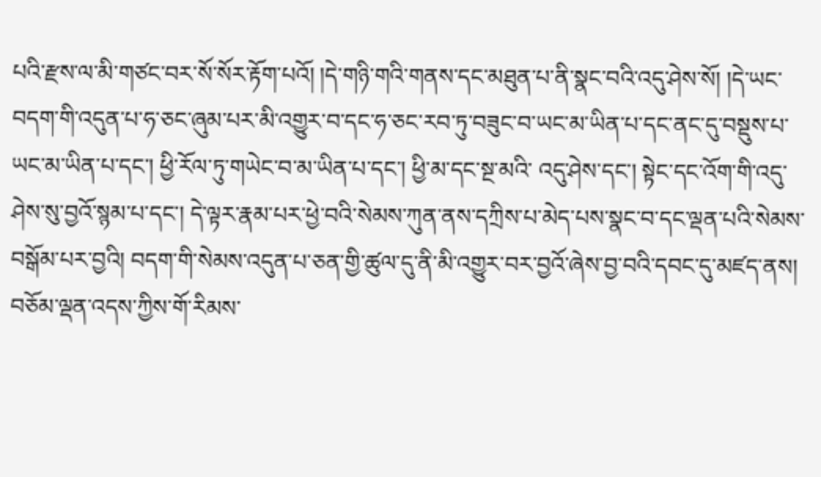པའི་རྫས་ལ་མི་གཙང་བར་སོ་སོར་རྟོག་པའོ། །དེ་གཉི་གའི་གནས་དང་མཐུན་པ་ནི་སྣང་བའི་འདུ་ཤེས་སོ། །དེ་ཡང་བདག་གི་འདུན་པ་ཧ་ཅང་ཞུམ་པར་མི་འགྱུར་བ་དང་ཧ་ཅང་རབ་ཏུ་བཟུང་བ་ཡང་མ་ཡིན་པ་དང་ནང་དུ་བསྡུས་པ་ཡང་མ་ཡིན་པ་དང་། ཕྱི་རོལ་ཏུ་གཡེང་བ་མ་ཡིན་པ་དང་། ཕྱི་མ་དང་སྔ་མའི་ འདུ་ཤེས་དང་། སྟེང་དང་འོག་གི་འདུ་ཤེས་སུ་བྱའོ་སྙམ་པ་དང་། དེ་ལྟར་རྣམ་པར་ཕྱེ་བའི་སེམས་ཀུན་ནས་དཀྲིས་པ་མེད་པས་སྣང་བ་དང་ལྡན་པའི་སེམས་བསྒོམ་པར་བྱའི། བདག་གི་སེམས་འདུན་པ་ཅན་གྱི་ཚུལ་དུ་ནི་མི་འགྱུར་བར་བྱའོ་ཞེས་བྱ་བའི་དབང་དུ་མཛད་ནས། བཅོམ་ལྡན་འདས་ཀྱིས་གོ་རིམས་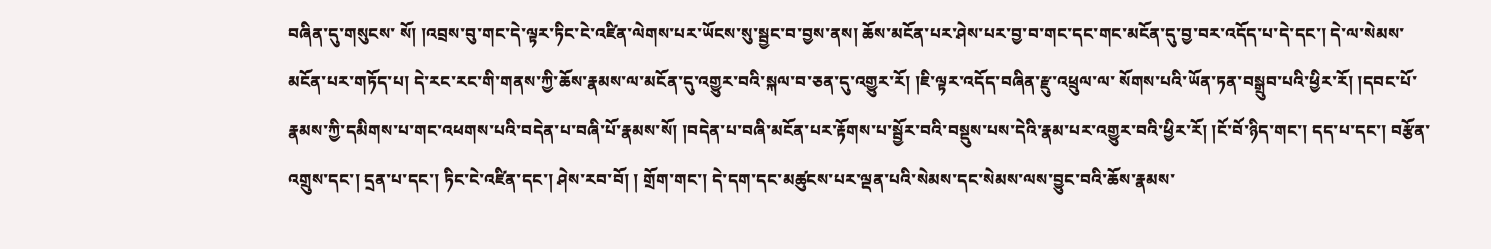བཞིན་དུ་གསུངས་ སོ། །འབྲས་བུ་གང་དེ་ལྟར་ཏིང་ངེ་འཛིན་ལེགས་པར་ཡོངས་སུ་སྦྱང་བ་བྱས་ནས། ཆོས་མངོན་པར་ཤེས་པར་བྱ་བ་གང་དང་གང་མངོན་དུ་བྱ་བར་འདོད་པ་དེ་དང་། དེ་ལ་སེམས་མངོན་པར་གཏོད་པ། དེ་རང་རང་གི་གནས་ཀྱི་ཆོས་རྣམས་ལ་མངོན་དུ་འགྱུར་བའི་སྐལ་བ་ཅན་དུ་འགྱུར་རོ། །ཇི་ལྟར་འདོད་བཞིན་རྫུ་འཕྲུལ་ལ་ སོགས་པའི་ཡོན་ཏན་བསྒྲུབ་པའི་ཕྱིར་རོ། །དབང་པོ་རྣམས་ཀྱི་དམིགས་པ་གང་འཕགས་པའི་བདེན་པ་བཞི་པོ་རྣམས་སོ། །བདེན་པ་བཞི་མངོན་པར་རྟོགས་པ་སྦྱོར་བའི་བསྡུས་པས་དེའི་རྣམ་པར་འགྱུར་བའི་ཕྱིར་རོ། །ངོ་བོ་ཉིད་གང་། དད་པ་དང་། བརྩོན་འགྲུས་དང་། དྲན་པ་དང་། ཏིང་ངེ་འཛིན་དང་། ཤེས་རབ་བོ། ། གྲོག་གང་། དེ་དག་དང་མཚུངས་པར་ལྡན་པའི་སེམས་དང་སེམས་ལས་བྱུང་བའི་ཆོས་རྣམས་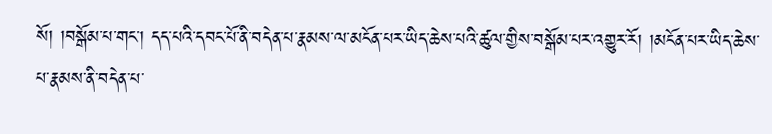སོ། །བསྒོམ་པ་གང་། དད་པའི་དབང་པོ་ནི་བདེན་པ་རྣམས་ལ་མངོན་པར་ཡིད་ཆེས་པའི་ཚུལ་གྱིས་བསྒོམ་པར་འགྱུར་རོ། །མངོན་པར་ཡིད་ཆེས་པ་རྣམས་ནི་བདེན་པ་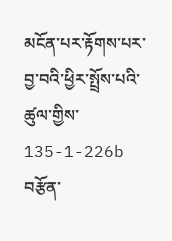མངོན་པར་རྟོགས་པར་བྱ་བའི་ཕྱིར་སྤྲོས་པའི་ཚུལ་གྱིས་ 135-1-226b བརྩོན་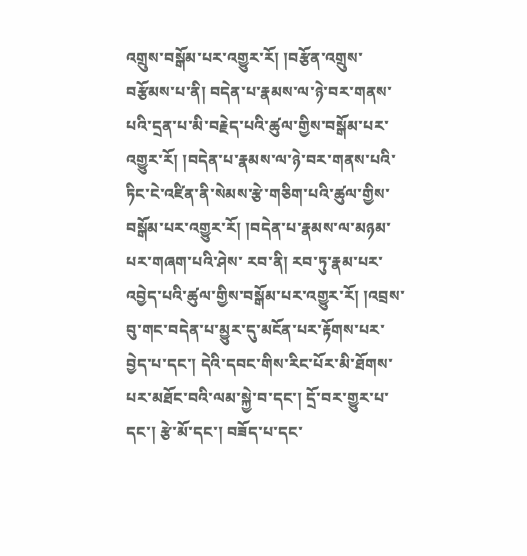འགྲུས་བསྒོམ་པར་འགྱུར་རོ། །བརྩོན་འགྲུས་བརྩོམས་པ་ནི། བདེན་པ་རྣམས་ལ་ཉེ་བར་གནས་པའི་དྲན་པ་མི་བརྗེད་པའི་ཚུལ་གྱིས་བསྒོམ་པར་འགྱུར་རོ། །བདེན་པ་རྣམས་ལ་ཉེ་བར་གནས་པའི་ཏིང་ངེ་འཛིན་ནི་སེམས་རྩེ་གཅིག་པའི་ཚུལ་གྱིས་བསྒོམ་པར་འགྱུར་རོ། །བདེན་པ་རྣམས་ལ་མཉམ་པར་གཞག་པའི་ཤེས་ རབ་ནི། རབ་ཏུ་རྣམ་པར་འབྱེད་པའི་ཚུལ་གྱིས་བསྒོམ་པར་འགྱུར་རོ། །འབྲས་བུ་གང་བདེན་པ་མྱུར་དུ་མངོན་པར་རྟོགས་པར་བྱེད་པ་དང་། དེའི་དབང་གིས་རིང་པོར་མི་ཐོགས་པར་མཐོང་བའི་ལམ་སྐྱེ་བ་དང་། དྲོ་བར་གྱུར་པ་དང་། རྩེ་མོ་དང་། བཟོད་པ་དང་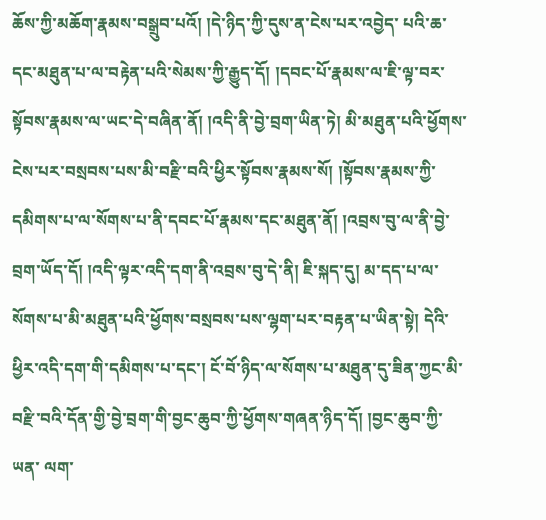ཆོས་ཀྱི་མཆོག་རྣམས་བསྒྲུབ་པའོ། །དེ་ཉིད་ཀྱི་དུས་ན་ངེས་པར་འབྱེད་ པའི་ཆ་དང་མཐུན་པ་ལ་བརྟེན་པའི་སེམས་ཀྱི་རྒྱུད་དོ། །དབང་པོ་རྣམས་ལ་ཇི་ལྟ་བར་སྟོབས་རྣམས་ལ་ཡང་དེ་བཞིན་ནོ། །འདི་ནི་བྱེ་བྲག་ཡིན་ཏེ། མི་མཐུན་པའི་ཕྱོགས་ངེས་པར་བསྲབས་པས་མི་བརྫི་བའི་ཕྱིར་སྟོབས་རྣམས་སོ། །སྟོབས་རྣམས་ཀྱི་དམིགས་པ་ལ་སོགས་པ་ནི་དབང་པོ་རྣམས་དང་མཐུན་ནོ། །འབྲས་བུ་ལ་ནི་བྱེ་ བྲག་ཡོད་དོ། །འདི་ལྟར་འདི་དག་ནི་འབྲས་བུ་དེ་ནི། ཇི་སྐད་དུ། མ་དད་པ་ལ་སོགས་པ་མི་མཐུན་པའི་ཕྱོགས་བསྲབས་པས་ལྷག་པར་བརྟན་པ་ཡིན་སྟེ། དེའི་ཕྱིར་འདི་དག་གི་དམིགས་པ་དང་། ངོ་བོ་ཉིད་ལ་སོགས་པ་མཐུན་དུ་ཟིན་ཀྱང་མི་བརྫི་བའི་དོན་གྱི་བྱེ་བྲག་གི་བྱང་ཆུབ་ཀྱི་ཕྱོགས་གཞན་ཉིད་དོ། །བྱང་ཆུབ་ཀྱི་ཡན་ ལག་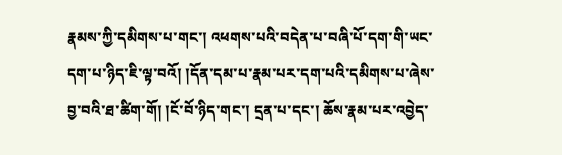རྣམས་ཀྱི་དམིགས་པ་གང་། འཕགས་པའི་བདེན་པ་བཞི་པོ་དག་གི་ཡང་དག་པ་ཉིད་ཇི་ལྟ་བའོ། །དོན་དམ་པ་རྣམ་པར་དག་པའི་དམིགས་པ་ཞེས་བྱ་བའི་ཐ་ཚིག་གོ། །ངོ་བོ་ཉིད་གང་། དྲན་པ་དང་། ཆོས་རྣམ་པར་འབྱེད་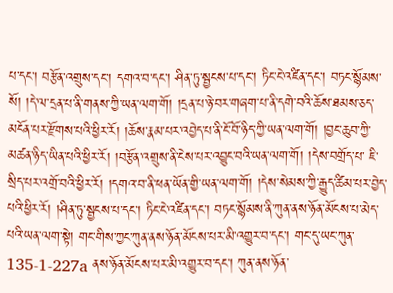པ་དང་། བརྩོན་འགྲུས་དང་། དགའ་བ་དང་། ཤིན་ཏུ་སྦྱངས་པ་དང་། ཏིང་ངེ་འཛིན་དང་། བཏང་སྙོམས་སོ། །དེ་ལ་དྲན་པ་ནི་གནས་ཀྱི་ཡན་ལག་གོ། །དྲན་པ་ཉེ་བར་གཞག་པ་ནི་དགེ་བའི་ཆོས་ཐམས་ཅད་མངོན་པར་རྫོགས་པའི་ཕྱིར་རོ། །ཆོས་རྣམ་པར་འབྱེད་པ་ནི་ངོ་བོ་ཉིད་ཀྱི་ཡན་ལག་གོ། །བྱང་ཆུབ་ཀྱི་མཚན་ཉིད་ཡིན་པའི་ཕྱིར་རོ། །བརྩོན་འགྲུས་ནི་ངེས་པར་འབྱུང་བའི་ཡན་ལག་གོ། །དེས་བགྲོད་པ་ ཇི་སྲིད་པར་འགྲོ་བའི་ཕྱིར་རོ། །དགའ་བ་ནི་ཕན་ཡོན་གྱི་ཡན་ལག་གོ། །དེས་སེམས་ཀྱི་རྒྱུད་ཚིམ་པར་བྱེད་པའི་ཕྱིར་རོ། །ཤིན་ཏུ་སྦྱངས་པ་དང་། ཏིང་ངེ་འཛིན་དང་། བཏང་སྙོམས་ནི་ཀུན་ནས་ཉོན་མོངས་པ་མེད་པའི་ཡན་ལག་སྟེ། གང་གིས་ཀྱང་ཀུན་ནས་ཉོན་མོངས་པར་མི་འགྱུར་བ་དང་། གང་དུ་ཡང་ཀུན་ 135-1-227a ནས་ཉོན་མོངས་པར་མི་འགྱུར་བ་དང་། ཀུན་ནས་ཉོན་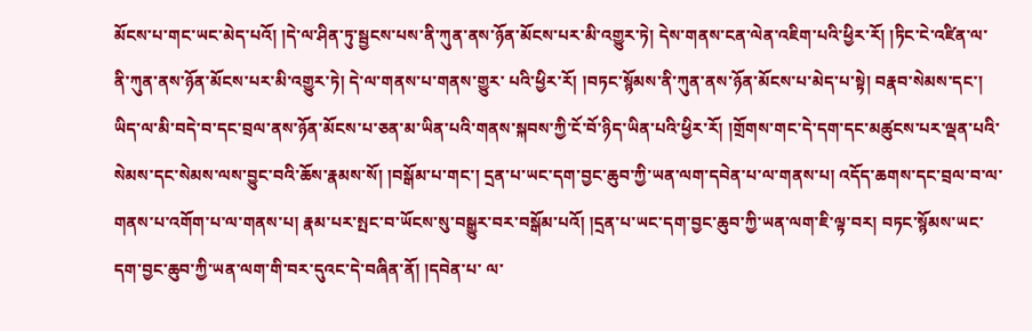མོངས་པ་གང་ཡང་མེད་པའོ། །དེ་ལ་ཤིན་ཏུ་སྦྱངས་པས་ནི་ཀུན་ནས་ཉོན་མོངས་པར་མི་འགྱུར་ཏེ། དེས་གནས་ངན་ལེན་འཇིག་པའི་ཕྱིར་རོ། །ཏིང་ངེ་འཛིན་ལ་ནི་ཀུན་ནས་ཉོན་མོངས་པར་མི་འགྱུར་ཏེ། དེ་ལ་གནས་པ་གནས་གྱུར་ པའི་ཕྱིར་རོ། །བཏང་སྙོམས་ནི་ཀུན་ནས་ཉོན་མོངས་པ་མེད་པ་སྟེ། བརྣབ་སེམས་དང་། ཡིད་ལ་མི་བདེ་བ་དང་བྲལ་ནས་ཉོན་མོངས་པ་ཅན་མ་ཡིན་པའི་གནས་སྐབས་ཀྱི་ངོ་བོ་ཉིད་ཡིན་པའི་ཕྱིར་རོ། །གྲོགས་གང་དེ་དག་དང་མཚུངས་པར་ལྡན་པའི་སེམས་དང་སེམས་ལས་བྱུང་བའི་ཆོས་རྣམས་སོ། །བསྒོམ་པ་གང་། དྲན་པ་ཡང་དག་བྱང་ཆུབ་ཀྱི་ཡན་ལག་དབེན་པ་ལ་གནས་པ། འདོད་ཆགས་དང་བྲལ་བ་ལ་གནས་པ་འགོག་པ་ལ་གནས་པ། རྣམ་པར་སྤང་བ་ཡོངས་སུ་བསྒྱུར་བར་བསྒོམ་པའོ། །དྲན་པ་ཡང་དག་བྱང་ཆུབ་ཀྱི་ཡན་ལག་ཇི་ལྟ་བར། བཏང་སྙོམས་ཡང་དག་བྱང་ཆུབ་ཀྱི་ཡན་ལག་གི་བར་དུའང་དེ་བཞིན་ནོ། །དབེན་པ་ ལ་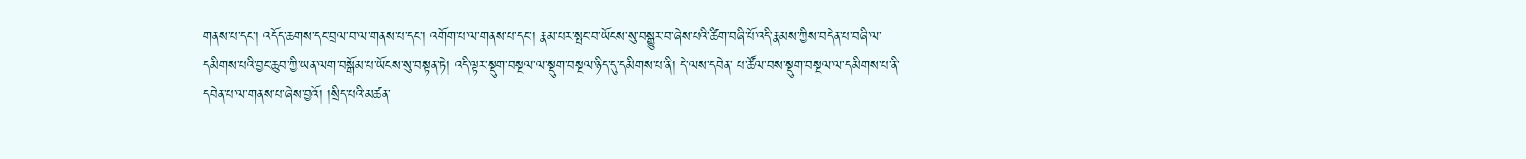གནས་པ་དང་། འདོད་ཆགས་དང་བྲལ་བ་ལ་གནས་པ་དང་། འགོག་པ་ལ་གནས་པ་དང་། རྣམ་པར་སྤང་བ་ཡོངས་སུ་བསྒྱུར་བ་ཞེས་པའི་ཚིག་བཞི་པོ་འདི་རྣམས་ཀྱིས་བདེན་པ་བཞི་ལ་དམིགས་པའི་བྱང་ཆུབ་ཀྱི་ཡན་ལག་བསྒོམ་པ་ཡོངས་སུ་བསྟན་ཏེ། འདི་ལྟར་སྡུག་བསྔལ་ལ་སྡུག་བསྔལ་ཉིད་དུ་དམིགས་པ་ནི། དེ་ལས་དབེན་ པ་ཚོལ་བས་སྡུག་བསྔལ་ལ་དམིགས་པ་ནི་དབེན་པ་ལ་གནས་པ་ཞེས་བྱའོ། །སྲིད་པའི་མཚན་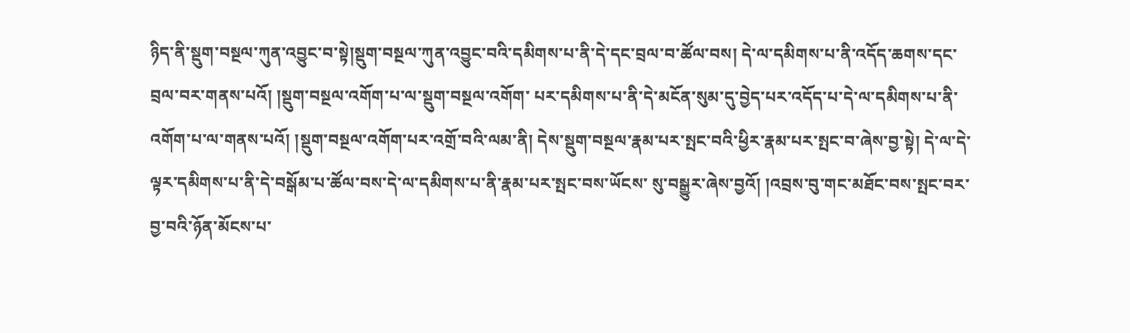ཉིད་ནི་སྡུག་བསྔལ་ཀུན་འབྱུང་བ་སྟེ།སྡུག་བསྔལ་ཀུན་འབྱུང་བའི་དམིགས་པ་ནི་དེ་དང་བྲལ་བ་ཚོལ་བས། དེ་ལ་དམིགས་པ་ནི་འདོད་ཆགས་དང་བྲལ་བར་གནས་པའོ། །སྡུག་བསྔལ་འགོག་པ་ལ་སྡུག་བསྔལ་འགོག་ པར་དམིགས་པ་ནི་དེ་མངོན་སུམ་དུ་བྱེད་པར་འདོད་པ་དེ་ལ་དམིགས་པ་ནི་འགོག་པ་ལ་གནས་པའོ། །སྡུག་བསྔལ་འགོག་པར་འགྲོ་བའི་ལམ་ནི། དེས་སྡུག་བསྔལ་རྣམ་པར་སྤང་བའི་ཕྱིར་རྣམ་པར་སྤང་བ་ཞེས་བྱ་སྟེ། དེ་ལ་དེ་ལྟར་དམིགས་པ་ནི་དེ་བསྒོམ་པ་ཚོལ་བས་དེ་ལ་དམིགས་པ་ནི་རྣམ་པར་སྤང་བས་ཡོངས་ སུ་བསྒྱུར་ཞེས་བྱའོ། །འབྲས་བུ་གང་མཐོང་བས་སྤང་བར་བྱ་བའི་ཉོན་མོངས་པ་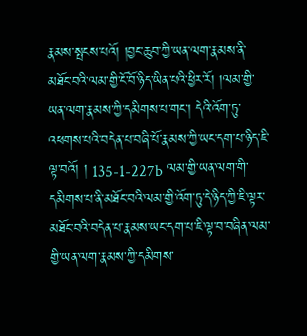རྣམས་སྤངས་པའོ། །བྱང་ཆུབ་ཀྱི་ཡན་ལག་རྣམས་ནི་མཐོང་བའི་ལམ་གྱི་ངོ་བོ་ཉིད་ཡིན་པའི་ཕྱིར་རོ། །ལམ་གྱི་ཡན་ལག་རྣམས་ཀྱི་དམིགས་པ་གང་། དེའི་འོག་ཏུ་འཕགས་པའི་བདེན་པ་བཞི་པོ་རྣམས་ཀྱི་ཡང་དག་པ་ཉིད་ཇི་ལྟ་བའོ། ། 135-1-227b ལམ་གྱི་ཡན་ལག་གི་དམིགས་པ་ནི་མཐོང་བའི་ལམ་གྱི་འོག་ཏུ་དེ་ཉིད་ཀྱི་ཇི་ལྟར་མཐོང་བའི་བདེན་པ་རྣམས་ཡང་དག་པ་ཇི་ལྟ་བ་བཞིན་ལམ་གྱི་ཡན་ལག་རྣམས་ཀྱི་དམིགས་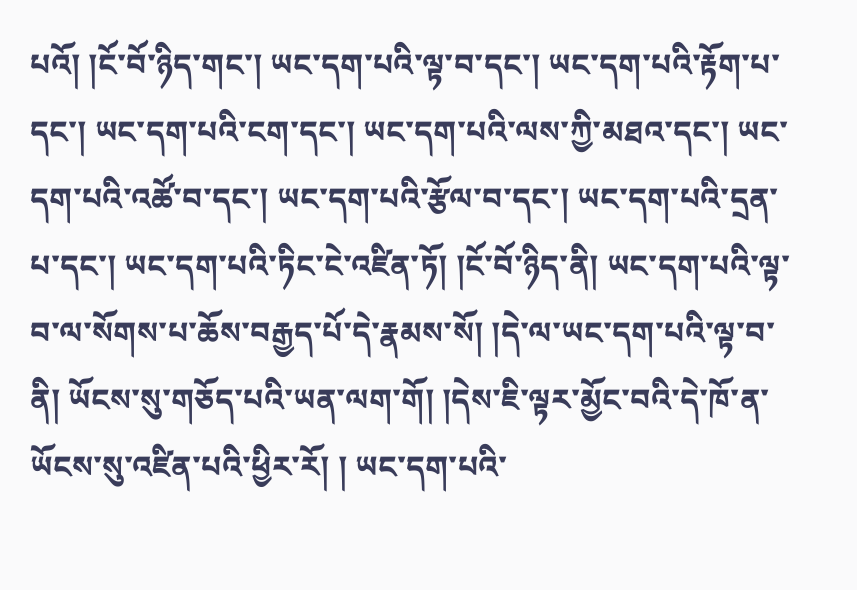པའོ། །ངོ་བོ་ཉིད་གང་། ཡང་དག་པའི་ལྟ་བ་དང་། ཡང་དག་པའི་རྟོག་པ་དང་། ཡང་དག་པའི་ངག་དང་། ཡང་དག་པའི་ལས་ཀྱི་མཐའ་དང་། ཡང་ དག་པའི་འཚོ་བ་དང་། ཡང་དག་པའི་རྩོལ་བ་དང་། ཡང་དག་པའི་དྲན་པ་དང་། ཡང་དག་པའི་ཏིང་ངེ་འཛིན་ཏོ། །ངོ་བོ་ཉིད་ནི། ཡང་དག་པའི་ལྟ་བ་ལ་སོགས་པ་ཆོས་བརྒྱད་པོ་དེ་རྣམས་སོ། །དེ་ལ་ཡང་དག་པའི་ལྟ་བ་ནི། ཡོངས་སུ་གཅོད་པའི་ཡན་ལག་གོ། །དེས་ཇི་ལྟར་མྱོང་བའི་དེ་ཁོ་ན་ཡོངས་སུ་འཛིན་པའི་ཕྱིར་རོ། ། ཡང་དག་པའི་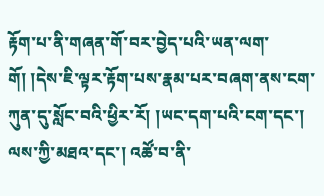རྟོག་པ་ནི་གཞན་གོ་བར་བྱེད་པའི་ཡན་ལག་གོ། །དེས་ཇི་ལྟར་རྟོག་པས་རྣམ་པར་བཞག་ནས་ངག་ཀུན་དུ་སློང་བའི་ཕྱིར་རོ། །ཡང་དག་པའི་ངག་དང་། ལས་ཀྱི་མཐའ་དང་། འཚོ་བ་ནི་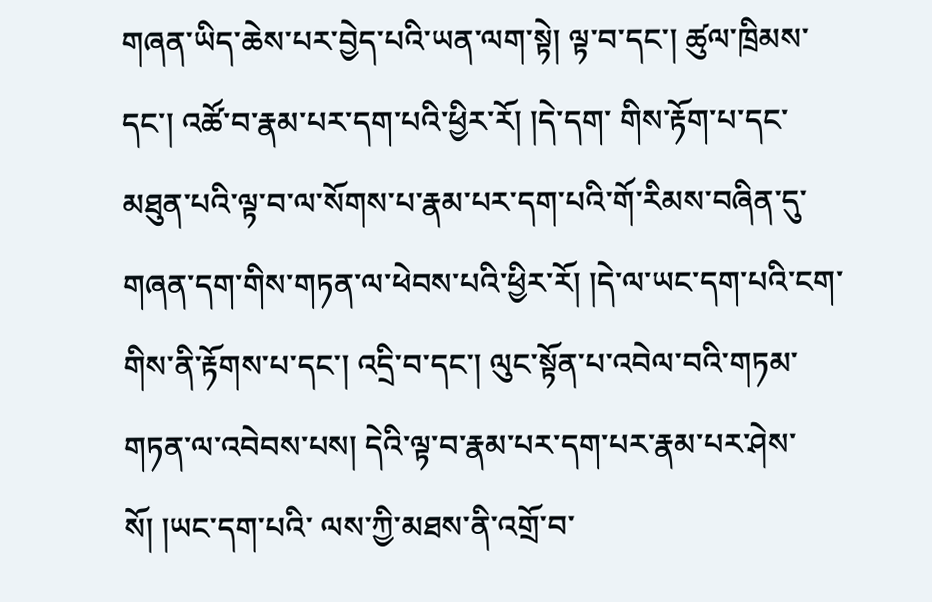གཞན་ཡིད་ཆེས་པར་བྱེད་པའི་ཡན་ལག་སྟེ། ལྟ་བ་དང་། ཚུལ་ཁྲིམས་དང་། འཚོ་བ་རྣམ་པར་དག་པའི་ཕྱིར་རོ། །དེ་དག་ གིས་རྟོག་པ་དང་མཐུན་པའི་ལྟ་བ་ལ་སོགས་པ་རྣམ་པར་དག་པའི་གོ་རིམས་བཞིན་དུ་གཞན་དག་གིས་གཏན་ལ་ཕེབས་པའི་ཕྱིར་རོ། །དེ་ལ་ཡང་དག་པའི་ངག་གིས་ནི་རྟོགས་པ་དང་། འདྲི་བ་དང་། ལུང་སྟོན་པ་འབེལ་བའི་གཏམ་གཏན་ལ་འབེབས་པས། དེའི་ལྟ་བ་རྣམ་པར་དག་པར་རྣམ་པར་ཤེས་སོ། །ཡང་དག་པའི་ ལས་ཀྱི་མཐས་ནི་འགྲོ་བ་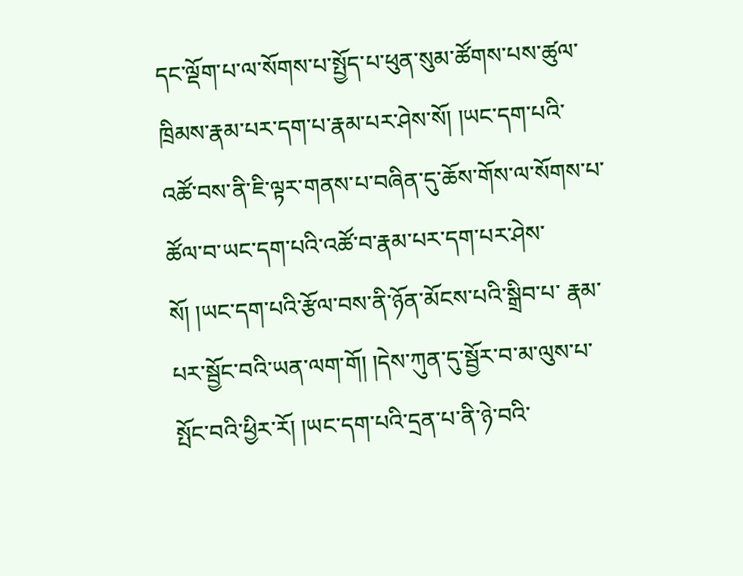དང་ལྡོག་པ་ལ་སོགས་པ་སྤྱོད་པ་ཕུན་སུམ་ཚོགས་པས་ཚུལ་ཁྲིམས་རྣམ་པར་དག་པ་རྣམ་པར་ཤེས་སོ། །ཡང་དག་པའི་འཚོ་བས་ནི་ཇི་ལྟར་གནས་པ་བཞིན་དུ་ཆོས་གོས་ལ་སོགས་པ་ཚོལ་བ་ཡང་དག་པའི་འཚོ་བ་རྣམ་པར་དག་པར་ཤེས་སོ། །ཡང་དག་པའི་རྩོལ་བས་ནི་ཉོན་མོངས་པའི་སྒྲིབ་པ་ རྣམ་པར་སྦྱོང་བའི་ཡན་ལག་གོ། །དེས་ཀུན་དུ་སྦྱོར་བ་མ་ལུས་པ་སྤོང་བའི་ཕྱིར་རོ། །ཡང་དག་པའི་དྲན་པ་ནི་ཉེ་བའི་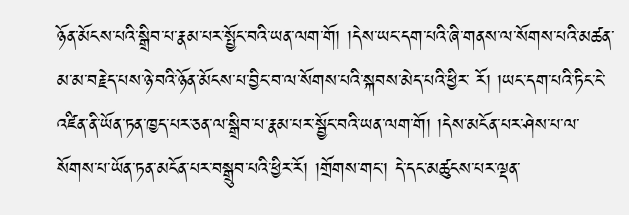ཉོན་མོངས་པའི་སྒྲིབ་པ་རྣམ་པར་སྤྱོང་བའི་ཡན་ལག་གོ། །དེས་ཡང་དག་པའི་ཞི་གནས་ལ་སོགས་པའི་མཚན་མ་མ་བརྗེད་པས་ཉེ་བའི་ཉོན་མོངས་པ་བྱིང་བ་ལ་སོགས་པའི་སྐབས་མེད་པའི་ཕྱིར་ རོ། །ཡང་དག་པའི་ཏིང་ངེ་འཛིན་ནི་ཡོན་ཏན་ཁྱད་པར་ཅན་ལ་སྒྲིབ་པ་རྣམ་པར་སྦྱོང་བའི་ཡན་ལག་གོ། །དེས་མངོན་པར་ཤེས་པ་ལ་སོགས་པ་ཡོན་ཏན་མངོན་པར་བསྒྲུབ་པའི་ཕྱིར་རོ། །གྲོགས་གང་། དེ་དང་མཚུངས་པར་ལྡན་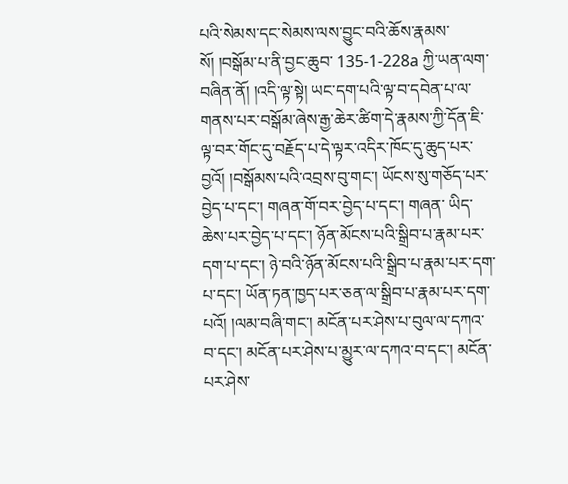པའི་སེམས་དང་སེམས་ལས་བྱུང་བའི་ཆོས་རྣམས་སོ། །བསྒོམ་པ་ནི་བྱང་ཆུབ་ 135-1-228a ཀྱི་ཡན་ལག་བཞིན་ནོ། །འདི་ལྟ་སྟེ། ཡང་དག་པའི་ལྟ་བ་དབེན་པ་ལ་གནས་པར་བསྒོམ་ཞེས་རྒྱ་ཆེར་ཚིག་དེ་རྣམས་ཀྱི་དོན་ཇི་ལྟ་བར་གོང་དུ་བརྗོད་པ་དེ་ལྟར་འདིར་ཁོང་དུ་ཆུད་པར་བྱའོ། །བསྒོམས་པའི་འབྲས་བུ་གང་། ཡོངས་སུ་གཅོད་པར་བྱེད་པ་དང་། གཞན་གོ་བར་བྱེད་པ་དང་། གཞན་ ཡིད་ཆེས་པར་བྱེད་པ་དང་། ཉོན་མོངས་པའི་སྒྲིབ་པ་རྣམ་པར་དག་པ་དང་། ཉེ་བའི་ཉོན་མོངས་པའི་སྒྲིབ་པ་རྣམ་པར་དག་པ་དང་། ཡོན་ཏན་ཁྱད་པར་ཅན་ལ་སྒྲིབ་པ་རྣམ་པར་དག་པའོ། །ལམ་བཞི་གང་། མངོན་པར་ཤེས་པ་བུལ་ལ་དཀའ་བ་དང་། མངོན་པར་ཤེས་པ་མྱུར་ལ་དཀའ་བ་དང་། མངོན་པར་ཤེས་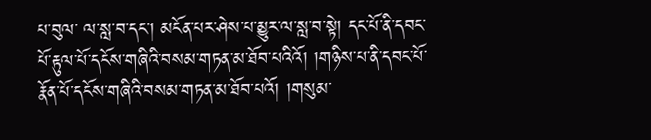པ་བུལ་ ལ་སླ་བ་དང་། མངོན་པར་ཤེས་པ་མྱུར་ལ་སླ་བ་སྟེ། དང་པོ་ནི་དབང་པོ་རྟུལ་པོ་དངོས་གཞིའི་བསམ་གཏན་མ་ཐོབ་པའིའོ། །གཉིས་པ་ནི་དབང་པོ་རྣོན་པོ་དངོས་གཞིའི་བསམ་གཏན་མ་ཐོབ་པའོ། །གསུམ་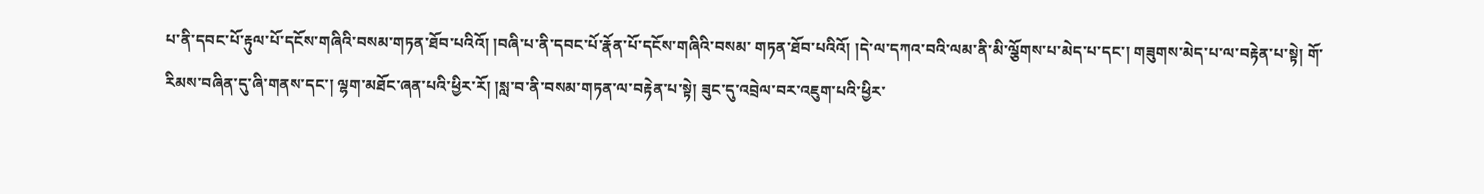པ་ནི་དབང་པོ་རྟུལ་པོ་དངོས་གཞིའི་བསམ་གཏན་ཐོབ་པའིའོ། །བཞི་པ་ནི་དབང་པོ་རྣོན་པོ་དངོས་གཞིའི་བསམ་ གཏན་ཐོབ་པའིའོ། །དེ་ལ་དཀའ་བའི་ལམ་ནི་མི་ལྕོགས་པ་མེད་པ་དང་། གཟུགས་མེད་པ་ལ་བརྟེན་པ་སྟེ། གོ་རིམས་བཞིན་དུ་ཞི་གནས་དང་། ལྷག་མཐོང་ཞན་པའི་ཕྱིར་རོ། །སླ་བ་ནི་བསམ་གཏན་ལ་བརྟེན་པ་སྟེ། ཟུང་དུ་འབྲེལ་བར་འཇུག་པའི་ཕྱིར་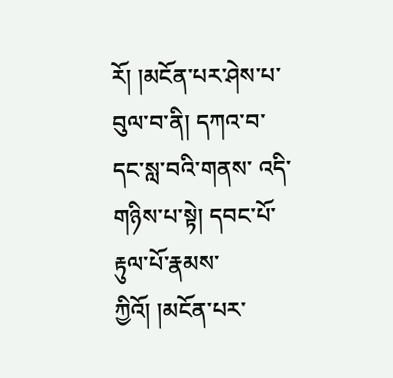རོ། །མངོན་པར་ཤེས་པ་བུལ་བ་ནི། དཀའ་བ་དང་སླ་བའི་གནས་ འདི་གཉིས་པ་སྟེ། དབང་པོ་རྟུལ་པོ་རྣམས་ཀྱིའོ། །མངོན་པར་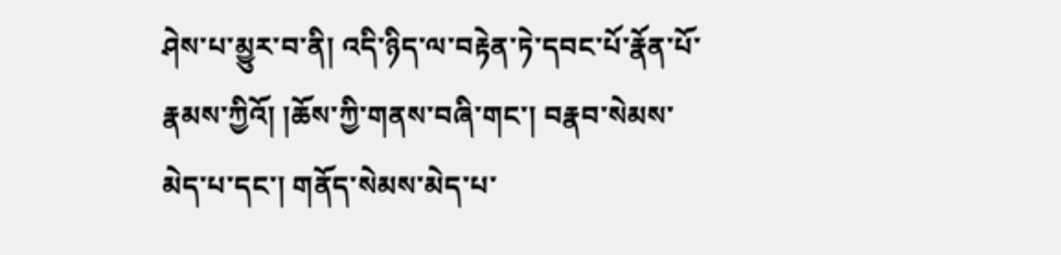ཤེས་པ་མྱུར་བ་ནི། འདི་ཉིད་ལ་བརྟེན་ཏེ་དབང་པོ་རྣོན་པོ་རྣམས་ཀྱིའོ། །ཆོས་ཀྱི་གནས་བཞི་གང་། བརྣབ་སེམས་མེད་པ་དང་། གནོད་སེམས་མེད་པ་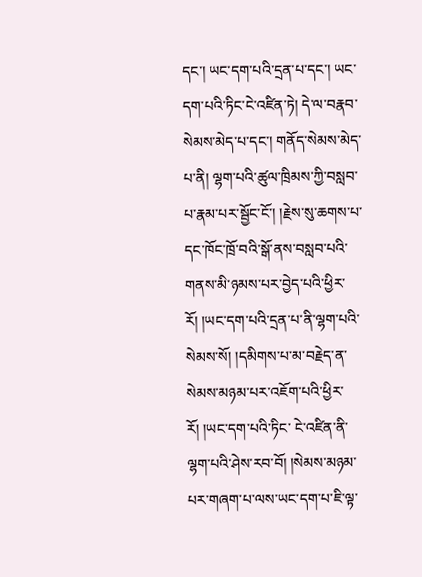དང་། ཡང་དག་པའི་དྲན་པ་དང་། ཡང་དག་པའི་ཏིང་ངེ་འཛིན་ཏེ། དེ་ལ་བརྣབ་སེམས་མེད་པ་དང་། གནོད་སེམས་མེད་པ་ནི། ལྷག་པའི་ཚུལ་ཁྲིམས་ཀྱི་བསླབ་པ་རྣམ་པར་སྦྱོང་ངོ་། །རྗེས་སུ་ཆགས་པ་དང་ཁོང་ཁྲོ་བའི་སྒོ་ནས་བསླབ་པའི་གནས་མི་ཉམས་པར་བྱེད་པའི་ཕྱིར་རོ། །ཡང་དག་པའི་དྲན་པ་ནི་ལྷག་པའི་སེམས་སོ། །དམིགས་པ་མ་བརྗེད་ན་སེམས་མཉམ་པར་འཇོག་པའི་ཕྱིར་རོ། །ཡང་དག་པའི་ཏིང་ ངེ་འཛིན་ནི་ལྷག་པའི་ཤེས་རབ་བོ། །སེམས་མཉམ་པར་གཞག་པ་ལས་ཡང་དག་པ་ཇི་ལྟ་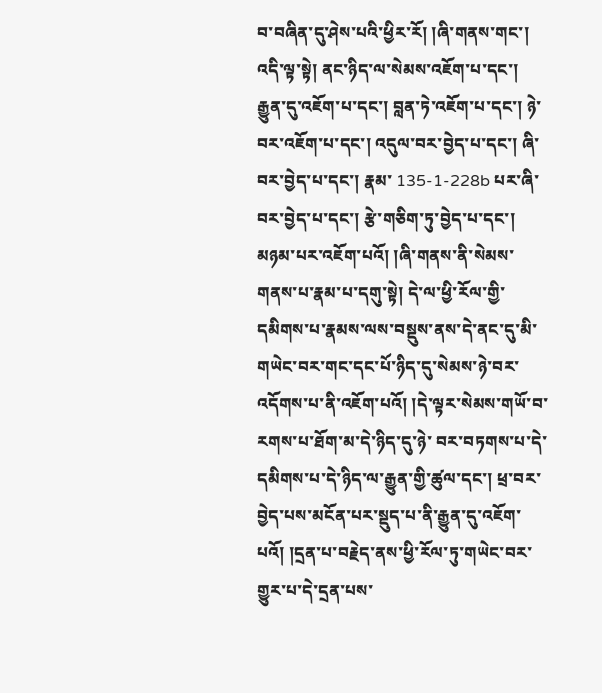བ་བཞིན་དུ་ཤེས་པའི་ཕྱིར་རོ། །ཞི་གནས་གང་། འདི་ལྟ་སྟེ། ནང་ཉིད་ལ་སེམས་འཇོག་པ་དང་། རྒྱུན་དུ་འཇོག་པ་དང་། བླན་ཏེ་འཇོག་པ་དང་། ཉེ་བར་འཇོག་པ་དང་། འདུལ་བར་བྱེད་པ་དང་། ཞི་བར་བྱེད་པ་དང་། རྣམ་ 135-1-228b པར་ཞི་བར་བྱེད་པ་དང་། རྩེ་གཅིག་ཏུ་བྱེད་པ་དང་། མཉམ་པར་འཇོག་པའོ། །ཞི་གནས་ནི་སེམས་གནས་པ་རྣམ་པ་དགུ་སྟེ། དེ་ལ་ཕྱི་རོལ་གྱི་དམིགས་པ་རྣམས་ལས་བསྡུས་ནས་དེ་ནང་དུ་མི་གཡེང་བར་གང་དང་པོ་ཉིད་དུ་སེམས་ཉེ་བར་འདོགས་པ་ནི་འཇོག་པའོ། །དེ་ལྟར་སེམས་གཡོ་བ་རགས་པ་ཐོག་མ་དེ་ཉིད་དུ་ཉེ་ བར་བཏགས་པ་དེ་དམིགས་པ་དེ་ཉིད་ལ་རྒྱུན་གྱི་ཚུལ་དང་། ཕྲ་བར་བྱེད་པས་མངོན་པར་སྡུད་པ་ནི་རྒྱུན་དུ་འཇོག་པའོ། །དྲན་པ་བརྗེད་ནས་ཕྱི་རོལ་ཏུ་གཡེང་བར་གྱུར་པ་དེ་དྲན་པས་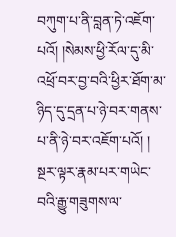བཀུག་པ་ནི་བླན་ཏེ་འཇོག་པའོ། །སེམས་ཕྱི་རོལ་དུ་མི་འཕྲོ་བར་བྱ་བའི་ཕྱིར་ཐོག་མ་ཉིད་དུ་དྲན་པ་ཉེ་བར་གནས་པ་ནི་ཉེ་བར་འཇོག་པའོ། ། སྔར་ལྟར་རྣམ་པར་གཡེང་བའི་རྒྱུ་གཟུགས་ལ་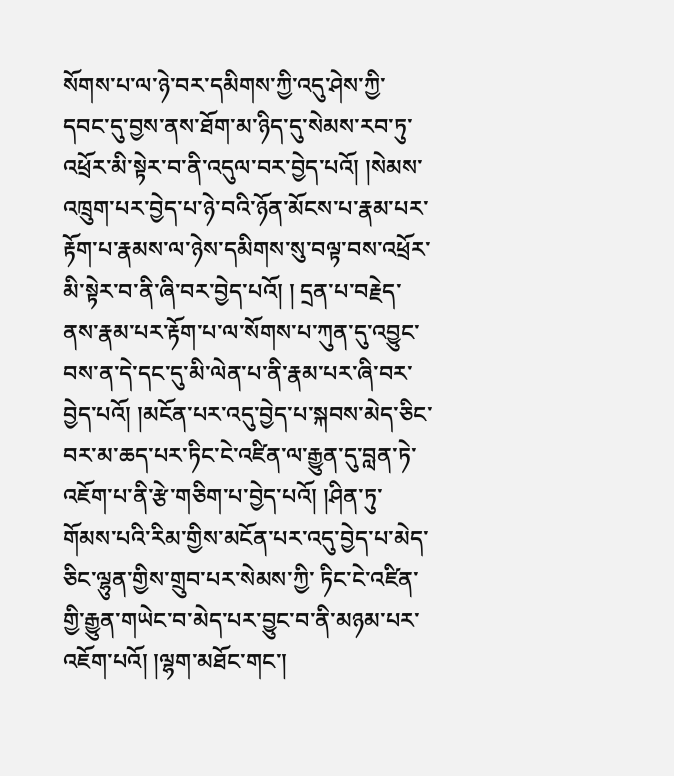སོགས་པ་ལ་ཉེ་བར་དམིགས་ཀྱི་འདུ་ཤེས་ཀྱི་དབང་དུ་བྱས་ནས་ཐོག་མ་ཉིད་དུ་སེམས་རབ་ཏུ་འཕྲོར་མི་སྟེར་བ་ནི་འདུལ་བར་བྱེད་པའོ། །སེམས་འཁྲུག་པར་བྱེད་པ་ཉེ་བའི་ཉོན་མོངས་པ་རྣམ་པར་རྟོག་པ་རྣམས་ལ་ཉེས་དམིགས་སུ་བལྟ་བས་འཕྲོར་མི་སྟེར་བ་ནི་ཞི་བར་བྱེད་པའོ། ། དྲན་པ་བརྗེད་ནས་རྣམ་པར་རྟོག་པ་ལ་སོགས་པ་ཀུན་དུ་འབྱུང་བས་ན་དེ་དང་དུ་མི་ལེན་པ་ནི་རྣམ་པར་ཞི་བར་བྱེད་པའོ། །མངོན་པར་འདུ་བྱེད་པ་སྐབས་མེད་ཅིང་བར་མ་ཆད་པར་ཏིང་ངེ་འཛིན་ལ་རྒྱུན་དུ་བླན་ཏེ་འཇོག་པ་ནི་རྩེ་གཅིག་པ་བྱེད་པའོ། །ཤིན་ཏུ་གོམས་པའི་རིམ་གྱིས་མངོན་པར་འདུ་བྱེད་པ་མེད་ཅིང་ལྷུན་གྱིས་གྲུབ་པར་སེམས་ཀྱི་ ཏིང་ངེ་འཛིན་གྱི་རྒྱུན་གཡེང་བ་མེད་པར་བྱུང་བ་ནི་མཉམ་པར་འཇོག་པའོ། །ལྷག་མཐོང་གང་།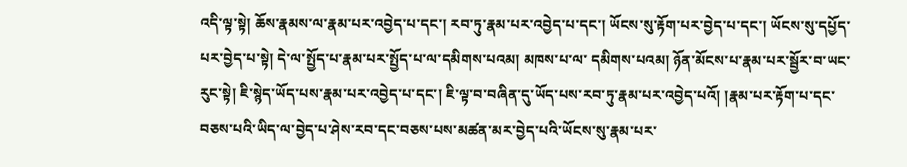འདི་ལྟ་སྟེ། ཆོས་རྣམས་ལ་རྣམ་པར་འབྱེད་པ་དང་། རབ་ཏུ་རྣམ་པར་འབྱེད་པ་དང་། ཡོངས་སུ་རྟོག་པར་བྱེད་པ་དང་། ཡོངས་སུ་དཔྱོད་པར་བྱེད་པ་སྟེ། དེ་ལ་སྤྱོད་པ་རྣམ་པར་སྤྱོད་པ་ལ་དམིགས་པའམ། མཁས་པ་ལ་ དམིགས་པའམ། ཉོན་མོངས་པ་རྣམ་པར་སྦྱོར་བ་ཡང་རུང་སྟེ། ཇི་སྙེད་ཡོད་པས་རྣམ་པར་འབྱེད་པ་དང་། ཇི་ལྟ་བ་བཞིན་དུ་ཡོད་པས་རབ་ཏུ་རྣམ་པར་འབྱེད་པའོ། །རྣམ་པར་རྟོག་པ་དང་བཅས་པའི་ཡིད་ལ་བྱེད་པ་ཤེས་རབ་དང་བཅས་པས་མཚན་མར་བྱེད་པའི་ཡོངས་སུ་རྣམ་པར་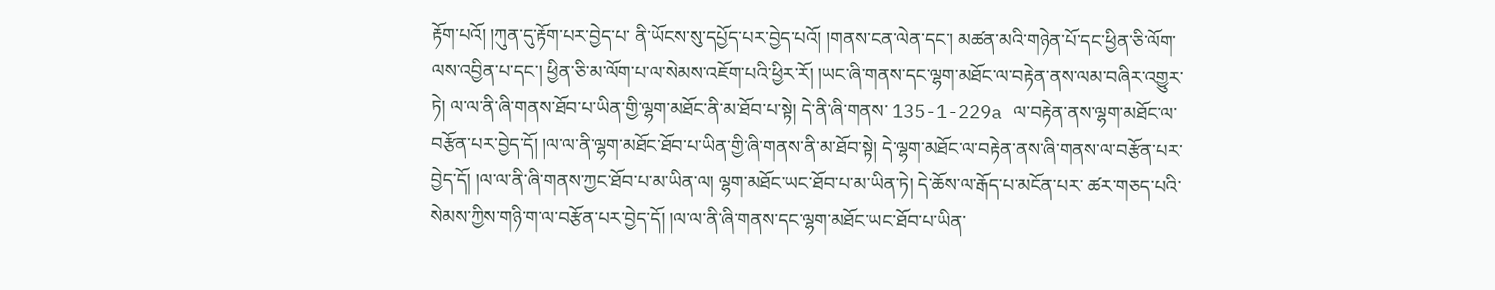རྟོག་པའོ། །ཀུན་དུ་རྟོག་པར་བྱེད་པ་ ནི་ཡོངས་སུ་དཔྱོད་པར་བྱེད་པའོ། །གནས་ངན་ལེན་དང་། མཚན་མའི་གཉེན་པོ་དང་ཕྱིན་ཅི་ལོག་ལས་འབྱིན་པ་དང་། ཕྱིན་ཅི་མ་ལོག་པ་ལ་སེམས་འཇོག་པའི་ཕྱིར་རོ། །ཡང་ཞི་གནས་དང་ལྷག་མཐོང་ལ་བརྟེན་ནས་ལམ་བཞིར་འགྱུར་ཏེ། ལ་ལ་ནི་ཞི་གནས་ཐོབ་པ་ཡིན་གྱི་ལྷག་མཐོང་ནི་མ་ཐོབ་པ་སྟེ། དེ་ནི་ཞི་གནས་ 135-1-229a ལ་བརྟེན་ནས་ལྷག་མཐོང་ལ་བརྩོན་པར་བྱེད་དོ། །ལ་ལ་ནི་ལྷག་མཐོང་ཐོབ་པ་ཡིན་གྱི་ཞི་གནས་ནི་མ་ཐོབ་སྟེ། དེ་ལྷག་མཐོང་ལ་བརྟེན་ནས་ཞི་གནས་ལ་བརྩོན་པར་བྱེད་དོ། །ལ་ལ་ནི་ཞི་གནས་ཀྱང་ཐོབ་པ་མ་ཡིན་ལ། ལྷག་མཐོང་ཡང་ཐོབ་པ་མ་ཡིན་ཏེ། དེ་ཆོས་ལ་རྒོད་པ་མངོན་པར་ ཚར་གཅད་པའི་སེམས་ཀྱིས་གཉི་ག་ལ་བརྩོན་པར་བྱེད་དོ། །ལ་ལ་ནི་ཞི་གནས་དང་ལྷག་མཐོང་ཡང་ཐོབ་པ་ཡིན་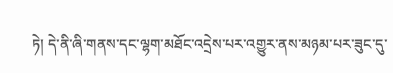ཏེ། དེ་ནི་ཞི་གནས་དང་ལྷག་མཐོང་འདྲེས་པར་འགྱུར་ནས་མཉམ་པར་ཟུང་དུ་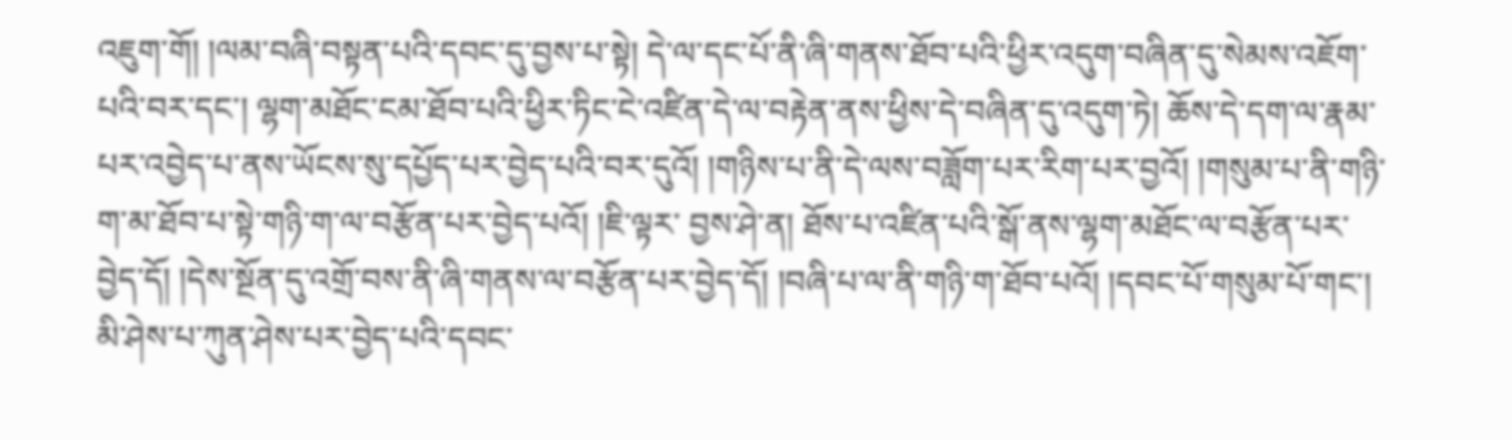འཇུག་གོ། །ལམ་བཞི་བསྟན་པའི་དབང་དུ་བྱས་པ་སྟེ། དེ་ལ་དང་པོ་ནི་ཞི་གནས་ཐོབ་པའི་ཕྱིར་འདུག་བཞིན་དུ་སེམས་འཇོག་ པའི་བར་དང་། ལྷག་མཐོང་ངམ་ཐོབ་པའི་ཕྱིར་ཏིང་ངེ་འཛིན་དེ་ལ་བརྟེན་ནས་ཕྱིས་དེ་བཞིན་དུ་འདུག་ཏེ། ཆོས་དེ་དག་ལ་རྣམ་པར་འབྱེད་པ་ནས་ཡོངས་སུ་དཔྱོད་པར་བྱེད་པའི་བར་དུའོ། །གཉིས་པ་ནི་དེ་ལས་བཟློག་པར་རིག་པར་བྱའོ། །གསུམ་པ་ནི་གཉི་ག་མ་ཐོབ་པ་སྟེ་གཉི་ག་ལ་བརྩོན་པར་བྱེད་པའོ། །ཇི་ལྟར་ བྱས་ཤེ་ན། ཐོས་པ་འཛིན་པའི་སྒོ་ནས་ལྷག་མཐོང་ལ་བརྩོན་པར་བྱེད་དོ། །དེས་སྔོན་དུ་འགྲོ་བས་ནི་ཞི་གནས་ལ་བརྩོན་པར་བྱེད་དོ། །བཞི་པ་ལ་ནི་གཉི་ག་ཐོབ་པའོ། །དབང་པོ་གསུམ་པོ་གང་། མི་ཤེས་པ་ཀུན་ཤེས་པར་བྱེད་པའི་དབང་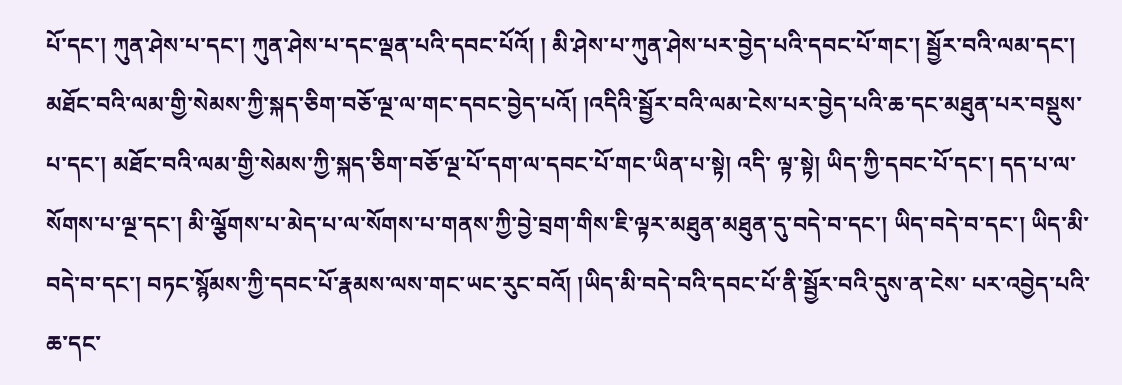པོ་དང་། ཀུན་ཤེས་པ་དང་། ཀུན་ཤེས་པ་དང་ལྡན་པའི་དབང་པོའོ། ། མི་ཤེས་པ་ཀུན་ཤེས་པར་བྱེད་པའི་དབང་པོ་གང་། སྦྱོར་བའི་ལམ་དང་། མཐོང་བའི་ལམ་གྱི་སེམས་ཀྱི་སྐད་ཅིག་བཅོ་ལྔ་ལ་གང་དབང་བྱེད་པའོ། །འདིའི་སྦྱོར་བའི་ལམ་ངེས་པར་བྱེད་པའི་ཆ་དང་མཐུན་པར་བསྡུས་པ་དང་། མཐོང་བའི་ལམ་གྱི་སེམས་ཀྱི་སྐད་ཅིག་བཅོ་ལྔ་པོ་དག་ལ་དབང་པོ་གང་ཡིན་པ་སྟེ། འདི་ ལྟ་སྟེ། ཡིད་ཀྱི་དབང་པོ་དང་། དད་པ་ལ་སོགས་པ་ལྔ་དང་། མི་ལྕོགས་པ་མེད་པ་ལ་སོགས་པ་གནས་ཀྱི་བྱེ་བྲག་གིས་ཇི་ལྟར་མཐུན་མཐུན་དུ་བདེ་བ་དང་། ཡིད་བདེ་བ་དང་། ཡིད་མི་བདེ་བ་དང་། བཏང་སྙོམས་ཀྱི་དབང་པོ་རྣམས་ལས་གང་ཡང་རུང་བའོ། །ཡིད་མི་བདེ་བའི་དབང་པོ་ནི་སྦྱོར་བའི་དུས་ན་ངེས་ པར་འབྱེད་པའི་ཆ་དང་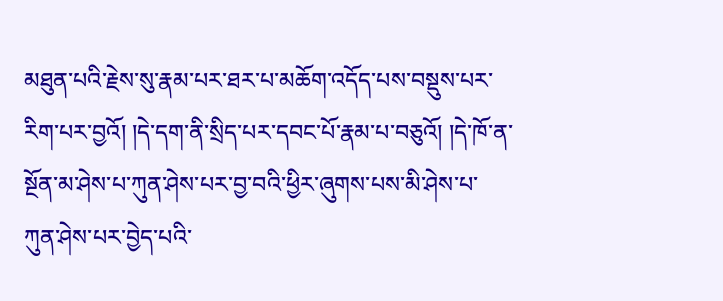མཐུན་པའི་རྗེས་སུ་རྣམ་པར་ཐར་པ་མཆོག་འདོད་པས་བསྡུས་པར་རིག་པར་བྱའོ། །དེ་དག་ནི་སྲིད་པར་དབང་པོ་རྣམ་པ་བཅུའོ། །དེ་ཁོ་ན་སྔོན་མ་ཤེས་པ་ཀུན་ཤེས་པར་བྱ་བའི་ཕྱིར་ཞུགས་པས་མི་ཤེས་པ་ཀུན་ཤེས་པར་བྱེད་པའི་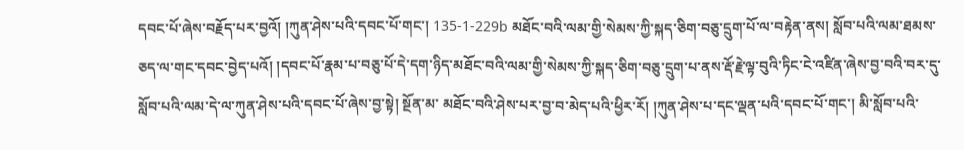དབང་པོ་ཞེས་བརྗོད་པར་བྱའོ། །ཀུན་ཤེས་པའི་དབང་པོ་གང་། 135-1-229b མཐོང་བའི་ལམ་གྱི་སེམས་ཀྱི་སྐད་ཅིག་བཅུ་དྲུག་པོ་ལ་བརྟེན་ནས། སློབ་པའི་ལམ་ཐམས་ཅད་ལ་གང་དབང་བྱེད་པའོ། །དབང་པོ་རྣམ་པ་བཅུ་པོ་དེ་དག་ཉིད་མཐོང་བའི་ལམ་གྱི་སེམས་ཀྱི་སྐད་ཅིག་བཅུ་དྲུག་པ་ནས་རྡོ་རྗེ་ལྟ་བུའི་ཏིང་ངེ་འཛིན་ཞེས་བྱ་བའི་བར་དུ་སློབ་པའི་ལམ་དེ་ལ་ཀུན་ཤེས་པའི་དབང་པོ་ཞེས་བྱ་སྟེ། སྔོན་མ་ མཐོང་བའི་ཤེས་པར་བྱ་བ་མེད་པའི་ཕྱིར་རོ། །ཀུན་ཤེས་པ་དང་ལྡན་པའི་དབང་པོ་གང་། མི་སློབ་པའི་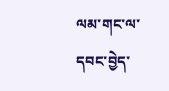ལམ་གང་ལ་དབང་བྱེད་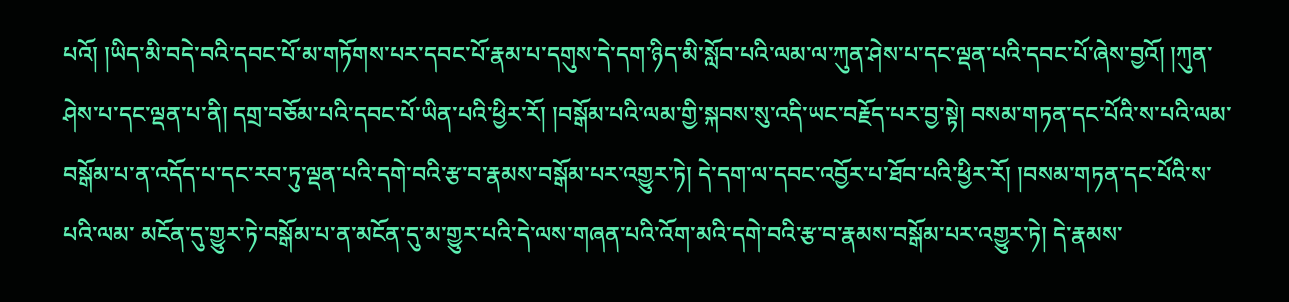པའོ། །ཡིད་མི་བདེ་བའི་དབང་པོ་མ་གཏོགས་པར་དབང་པོ་རྣམ་པ་དགུས་དེ་དག་ཉིད་མི་སློབ་པའི་ལམ་ལ་ཀུན་ཤེས་པ་དང་ལྡན་པའི་དབང་པོ་ཞེས་བྱའོ། །ཀུན་ཤེས་པ་དང་ལྡན་པ་ནི། དགྲ་བཅོམ་པའི་དབང་པོ་ཡིན་པའི་ཕྱིར་རོ། །བསྒོམ་པའི་ལམ་གྱི་སྐབས་སུ་འདི་ཡང་བརྗོད་པར་བྱ་སྟེ། བསམ་གཏན་དང་པོའི་ས་པའི་ལམ་བསྒོམ་པ་ན་འདོད་པ་དང་རབ་ཏུ་ལྡན་པའི་དགེ་བའི་རྩ་བ་རྣམས་བསྒོམ་པར་འགྱུར་ཏེ། དེ་དག་ལ་དབང་འབྱོར་པ་ཐོབ་པའི་ཕྱིར་རོ། །བསམ་གཏན་དང་པོའི་ས་པའི་ལམ་ མངོན་དུ་གྱུར་ཏེ་བསྒོམ་པ་ན་མངོན་དུ་མ་གྱུར་པའི་དེ་ལས་གཞན་པའི་འོག་མའི་དགེ་བའི་རྩ་བ་རྣམས་བསྒོམ་པར་འགྱུར་ཏེ། དེ་རྣམས་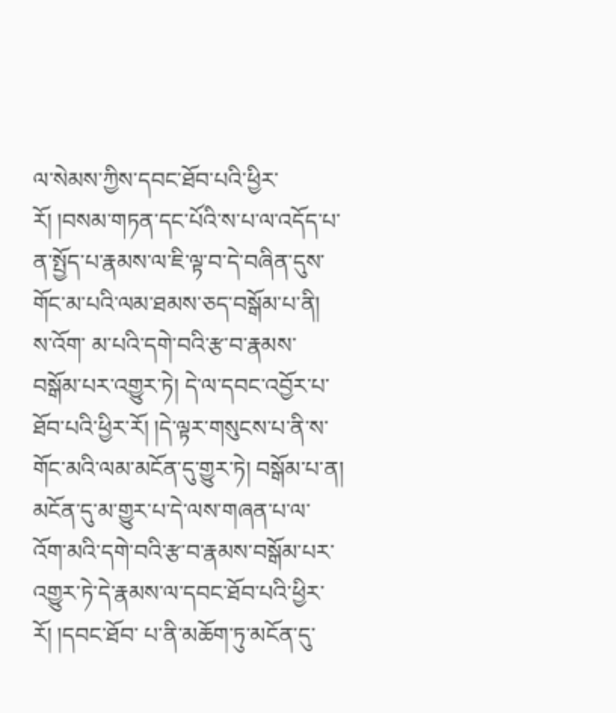ལ་སེམས་ཀྱིས་དབང་ཐོབ་པའི་ཕྱིར་རོ། །བསམ་གཏན་དང་པོའི་ས་པ་ལ་འདོད་པ་ན་སྤྱོད་པ་རྣམས་ལ་ཇི་ལྟ་བ་དེ་བཞིན་དུས་གོང་མ་པའི་ལམ་ཐམས་ཅད་བསྒོམ་པ་ནི། ས་འོག་ མ་པའི་དགེ་བའི་རྩ་བ་རྣམས་བསྒོམ་པར་འགྱུར་ཏེ། དེ་ལ་དབང་འབྱོར་པ་ཐོབ་པའི་ཕྱིར་རོ། །དེ་ལྟར་གསུངས་པ་ནི་ས་གོང་མའི་ལམ་མངོན་དུ་གྱུར་ཏེ། བསྒོམ་པ་ན། མངོན་དུ་མ་གྱུར་པ་དེ་ལས་གཞན་པ་ལ་འོག་མའི་དགེ་བའི་རྩ་བ་རྣམས་བསྒོམ་པར་འགྱུར་ཏེ་དེ་རྣམས་ལ་དབང་ཐོབ་པའི་ཕྱིར་རོ། །དབང་ཐོབ་ པ་ནི་མཆོག་ཏུ་མངོན་དུ་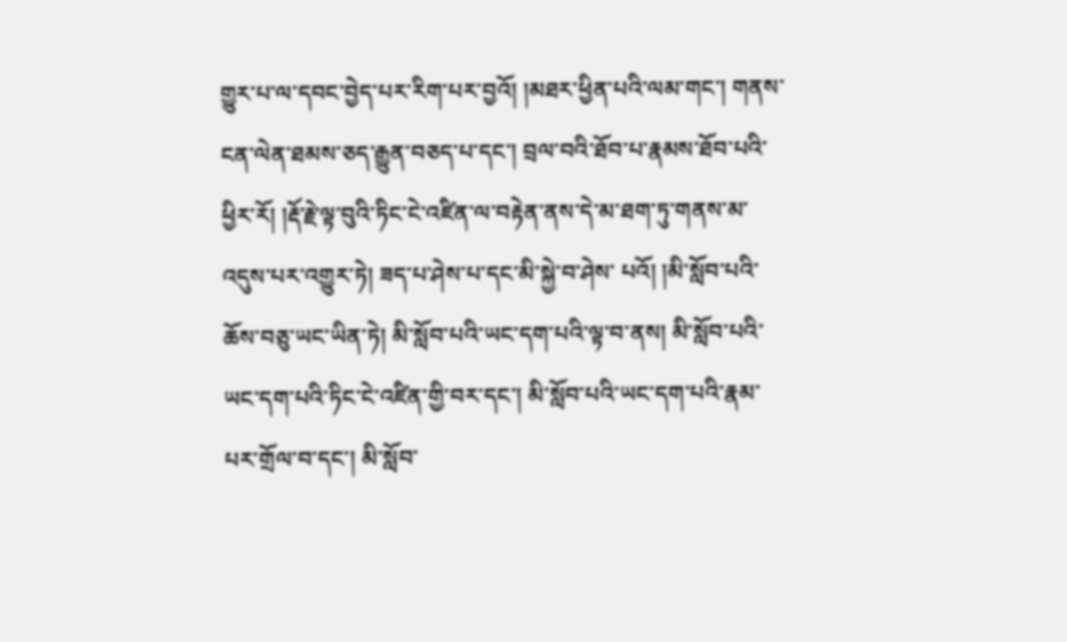གྱུར་པ་ལ་དབང་བྱེད་པར་རིག་པར་བྱའོ། །མཐར་ཕྱིན་པའི་ལམ་གང་། གནས་ངན་ལེན་ཐམས་ཅད་རྒྱུན་བཅད་པ་དང་། བྲལ་བའི་ཐོབ་པ་རྣམས་ཐོབ་པའི་ཕྱིར་རོ། །རྡོ་རྗེ་ལྟ་བུའི་ཏིང་ངེ་འཛིན་ལ་བརྟེན་ནས་དེ་མ་ཐག་ཏུ་གནས་མ་འདུས་པར་འགྱུར་ཏེ། ཟད་པ་ཤེས་པ་དང་མི་སྐྱེ་བ་ཤེས་ པའོ། །མི་སློབ་པའི་ཆོས་བཅུ་ཡང་ཡིན་ཏེ། མི་སློབ་པའི་ཡང་དག་པའི་ལྟ་བ་ནས། མི་སློབ་པའི་ཡང་དག་པའི་ཏིང་ངེ་འཛིན་གྱི་བར་དང་། མི་སློབ་པའི་ཡང་དག་པའི་རྣམ་པར་གྲོལ་བ་དང་། མི་སློབ་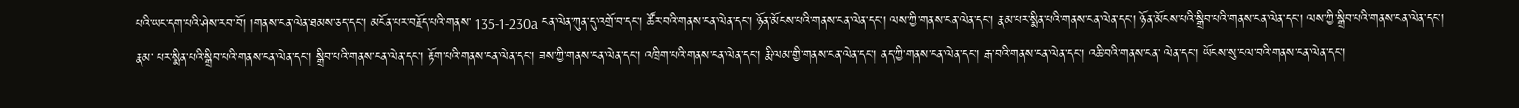པའི་ཡང་དག་པའི་ཤེས་རབ་བོ། །གནས་ངན་ལེན་ཐམས་ཅད་དང་། མངོན་པར་བརྗོད་པའི་གནས་ 135-1-230a ངན་ལེན་ཀུན་དུ་འགྲོ་བ་དང་། ཚོར་བའི་གནས་ངན་ལེན་དང་། ཉོན་མོངས་པའི་གནས་ངན་ལེན་དང་། ལས་ཀྱི་གནས་ངན་ལེན་དང་། རྣམ་པར་སྨིན་པའི་གནས་ངན་ལེན་དང་། ཉོན་མོངས་པའི་སྒྲིབ་པའི་གནས་ངན་ལེན་དང་། ལས་ཀྱི་སྒྲིབ་པའི་གནས་ངན་ལེན་དང་། རྣམ་ པར་སྨིན་པའི་སྒྲིབ་པའི་གནས་ངན་ལེན་དང་། སྒྲིབ་པའི་གནས་ངན་ལེན་དང་། རྟོག་པའི་གནས་ངན་ལེན་དང་། ཟས་ཀྱི་གནས་ངན་ལེན་དང་། འཁྲིག་པའི་གནས་ངན་ལེན་དང་། རྨི་ལམ་གྱི་གནས་ངན་ལེན་དང་། ནད་ཀྱི་གནས་ངན་ལེན་དང་། རྒ་བའི་གནས་ངན་ལེན་དང་། འཆི་བའི་གནས་ངན་ ལེན་དང་། ཡོངས་སུ་ངལ་བའི་གནས་ངན་ལེན་དང་།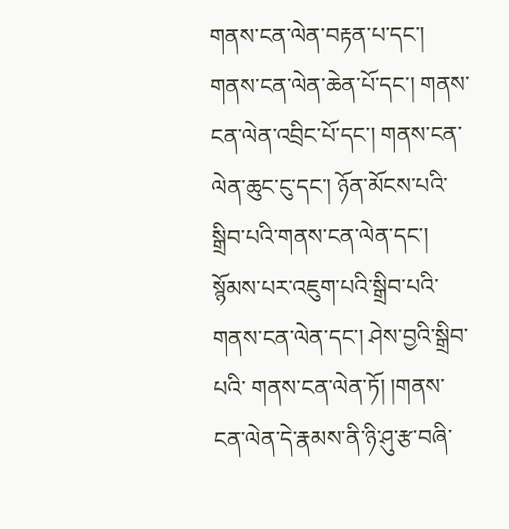གནས་ངན་ལེན་བརྟན་པ་དང་། གནས་ངན་ལེན་ཆེན་པོ་དང་། གནས་ངན་ལེན་འབྲིང་པོ་དང་། གནས་ངན་ལེན་ཆུང་ངུ་དང་། ཉོན་མོངས་པའི་སྒྲིབ་པའི་གནས་ངན་ལེན་དང་། སྙོམས་པར་འཇུག་པའི་སྒྲིབ་པའི་གནས་ངན་ལེན་དང་། ཤེས་བྱའི་སྒྲིབ་པའི་ གནས་ངན་ལེན་ཏོ། །གནས་ངན་ལེན་དེ་རྣམས་ནི་ཉི་ཤུ་རྩ་བཞི་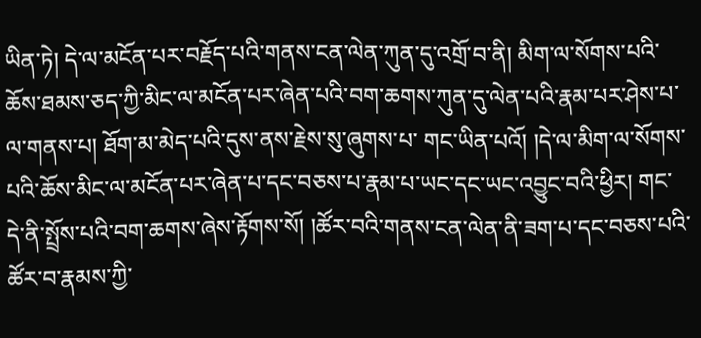ཡིན་ཏེ། དེ་ལ་མངོན་པར་བརྗོད་པའི་གནས་ངན་ལེན་ཀུན་དུ་འགྲོ་བ་ནི། མིག་ལ་སོགས་པའི་ཆོས་ཐམས་ཅད་ཀྱི་མིང་ལ་མངོན་པར་ཞེན་པའི་བག་ཆགས་ཀུན་དུ་ལེན་པའི་རྣམ་པར་ཤེས་པ་ལ་གནས་པ། ཐོག་མ་མེད་པའི་དུས་ནས་རྗེས་སུ་ཞུགས་པ་ གང་ཡིན་པའོ། །དེ་ལ་མིག་ལ་སོགས་པའི་ཆོས་མིང་ལ་མངོན་པར་ཞེན་པ་དང་བཅས་པ་རྣམ་པ་ཡང་དང་ཡང་འབྱུང་བའི་ཕྱིར། གང་དེ་ནི་སྤྲོས་པའི་བག་ཆགས་ཞེས་རྟོགས་སོ། །ཚོར་བའི་གནས་ངན་ལེན་ནི་ཟག་པ་དང་བཅས་པའི་ཚོར་བ་རྣམས་ཀྱི་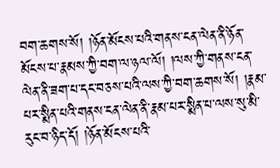བག་ཆགས་སོ། །ཉོན་མོངས་པའི་གནས་ངན་ལེན་ནི་ཉོན་ མོངས་པ་རྣམས་ཀྱི་བག་ལ་ཉལ་ལོ། །ལས་ཀྱི་གནས་ངན་ལེན་ནི་ཟག་པ་དང་བཅས་པའི་ལས་ཀྱི་བག་ཆགས་སོ། །རྣམ་པར་སྨིན་པའི་གནས་ངན་ལེན་ནི་རྣམ་པར་སྨིན་པ་ལས་སུ་མི་རུང་བ་ཉིད་དོ། །ཉོན་མོངས་པའི་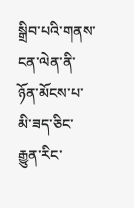སྒྲིབ་པའི་གནས་ངན་ལེན་ནི་ཉོན་མོངས་པ་མི་ཟད་ཅིང་རྒྱུན་རིང་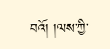བའོ། །ལས་ཀྱི་